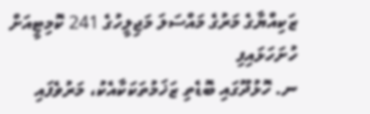ޒަކިއްޔާގެ މަރުގެ މައްސަލަ މަޖިލީހުގެ 241 ކޮމިޓީއަށް ހުށަހަޅައިފި
ނ. ހޮޅުދޫގައި ބޮޑެތި ޒަޚަމުތަކަކާއެކު، މަރުވެފައި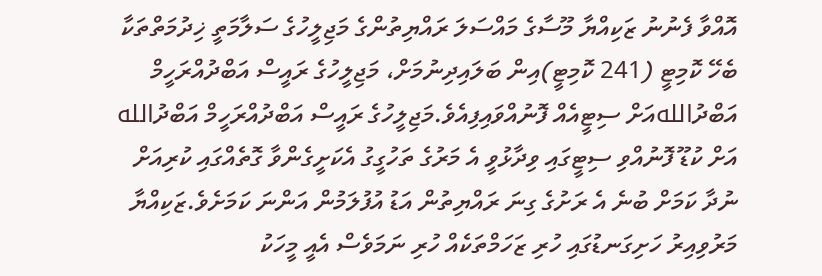އޮއްވާ ފެނުނު ޒަކިއްޔާ މޫސާގެ މައްސަލަ ރައްޔިތުންގެ މަޖިލީހުގެ ސަލާމަތީ ޚިދުމަތްތަކާ ބެހޭ ކޮމިޓީ (241 ކޮމިޓީ)އިން ބަލައިދިނުމަށް، މަޖިލީހުގެ ރައީސް އަބްދުއްރަހީމް އަބްދުاللهއަށް ސިޓީއެއް ފޮނުއްވައިފިއެވެ.މަޖިލީހުގެ ރައީސް އަބްދުއްރަހީމް އަބްދުالله އަށް ކުޑޫ ފޮނުއްވި ސިޓީގައި ވިދާޅުވީ އެ މަރުގެ ތަހުގީގު އެކަށީގެންވާ ގޮތެއްގައި ކުރިއަށް ނުދާ ކަމަށް ބުނެ އެ ރަށުގެ ގިނަ ރައްޔިތުން އަޑު އުފުލަމުން އަންނަ ކަމަށެވެ.ޒަކިއްޔާ މަރުވިއިރު ހަށިގަނޑުގައި ހުރި ޒަހަމްތަކެއް ހުރި ނަމަވެސް އެއީ މީހަކު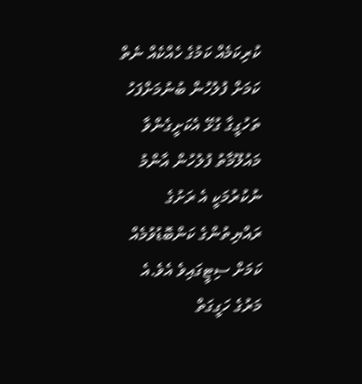ކުރިކަމެއް ކަމުގެ ހެއްކެއް ނެތް ކަމަށް ފުލުހުން ބުނުމަށްފަހު ތަހުގީގާ ގުޅޭ އެކަށީގެންވާ މައުލޫމާތު ފުލުހުން އާންމު ނުކުރުމަކީ އެ ރަށުގެ ރައްޔިތުންގެ ކަންބޮޑުވުމެއް ކަމަށް ސިޓީގައިވެ އެވެ.އެ މަރުގެ ހަގީގަތް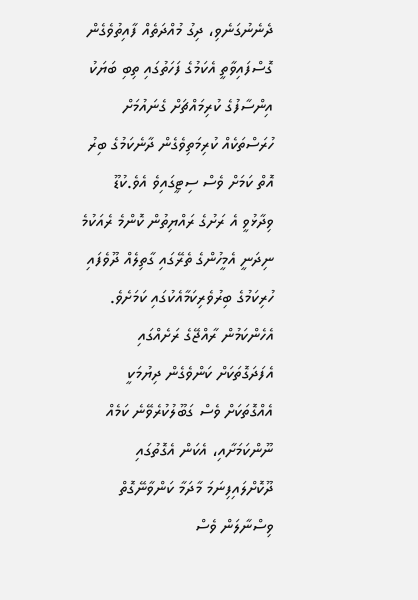ދެނެނުގަނެވި، ދިގު މުއްދަތެއް ފާއިތުވެގެން ގޮސްފައިވާތީ އެކަމުގެ ފަހަތުގައި ތިބި ބަޔަކު އިންސާފުގެ ކުރިމައްޗަށް ގެނައުމަށް ހުރަސްތަކެއް ކުރިމަތިވެގެން ދާނެކަމުގެ ބިރު އޮތް ކަމަށް ވެސް ސިޓީގައިވެ އެވެ.ކުޑޫ ވިދާޅުވީ އެ ރަށުގެ ރައްޔިތުން ކޮންމެ ރެއަކުމެ ނިދަނީ އެމީހުންގެ ތެރޭގައި ގާތިލެއް ދޫވެފައި ހުރިކަމުގެ ބިރުވެރިކަމާއެކުގައި ކަމަށެވެ. އެހެންކަމުން ރާއްޖޭގެ ރަށެއްގައި އެފަދަގޮތަކަށް ކަންވެގެން ދިޔުމަކީ އެއްގޮތަކަށް ވެސް ގަބޫލުކުރެވޭނެ ކަމެއް ނޫންކަމަށާއި، އެކަން އެގޮތުގައި ދޫކޮށްލައިފިނަމަ މާދަމާ ކަންވާނޭގޮތް ވިސްނާލަން ވެސް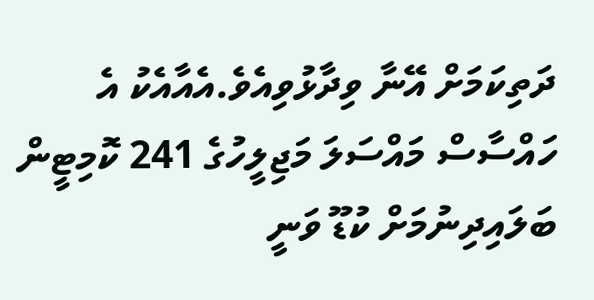ދަތިކަމަށް އޭނާ ވިދާޅުވިއެވެ.އެއާއެކު އެ ހައްސާސް މައްސަލަ މަޖިލީހުގެ 241 ކޮމިޓީން ބަލައިދިނުމަށް ކުޑޫ ވަނީ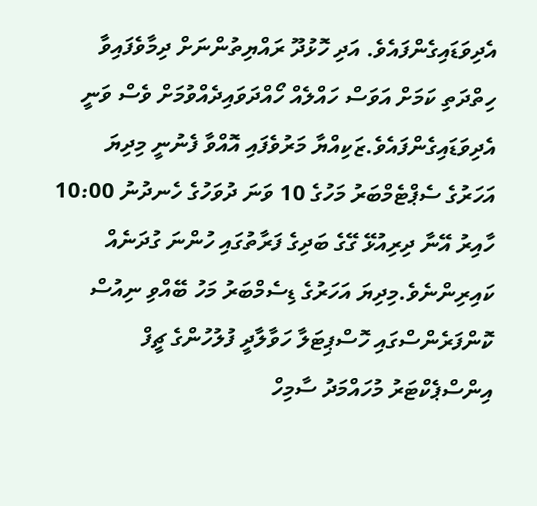އެދިވަޑައިގެންފައެވެ. އަދި ހޮޅުދޫ ރައްޔިތުންނަށް ދިމާވެފައިވާ ހިތްދަތި ކަމަށް އަވަސް ހައްލެއް ހޯއްދަވައިދެއްވުމަށް ވެސް ވަނީ އެދިވަޑައިގެންފައެވެ.ޒަކިއްޔާ މަރުވެފައި އޮއްވާ ފެނުނީ މިދިޔަ އަހަރުގެ ސެޕްޓެމްބަރު މަހުގެ 10 ވަނަ ދުވަހުގެ ހެނދުނު 10:00 ހާއިރު އޭނާ ދިރިއުޅޭ ގޭގެ ބަދިގެ ފަރާތުގައި ހުންނަ ގުދަނެއް ކައިރިންނެވެ.މިދިޔަ އަހަރުގެ ޑިސެމްބަރު މަހު ބޭއްވި ނިއުސް ކޮންފަރެންސްގައި ހޮސްޕިޓަލާ ހަވާލާދީ ފުލުހުންގެ ޗީފް އިންސްޕެކްޓަރު މުހައްމަދު ސާމިހް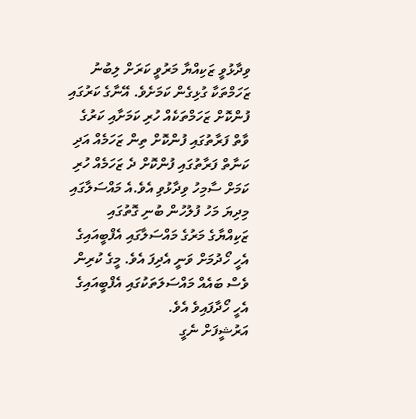ވިދާޅުވީ ޒަކިއްޔާ މަރުވީ ކަރަށް ލިބުނު ޒަހަމްތަކާ ގުޅިގެން ކަމަށެވެ. އޭނާގެ ކަރުގައި ފުންކޮށް ޒަހަމްތަކެއް ހުރި ކަމަށާއި ކަރުގެ ވާތް ފަރާތުގައި ފުންކޮށް ތިން ޒަހަމެއް އަދި ކަނާތް ފަރާތުގައި ފުންކޮށް ދެ ޒަހަމެއް ހުރި ކަމަށް ސާމިހު ވިދާޅުވި އެވެ.އެ މައްސަލާގައި މިދިޔަ މަހު ފުލުހުން ބުނި ގޮތުގައި ޒަކިއްޔާގެ މަރުގެ މައްސަލާގައި އެފްބީއައިގެ އެހީ ހޯދުމަށް ވަނީ އެދިފަ އެވެ. މީގެ ކުރިން ވެސް ބައެއް މައްސަލަތަކުގައި އެފްބީއައިގެ އެހީ ހޯދާފައިވެ އެވެ.
އަރުޝީފަށް ނެގީ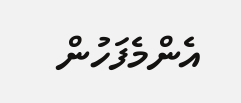އެންމެފަހުން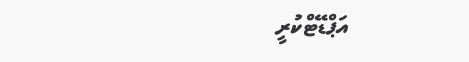އަޕްޑޭޓްކުރީ